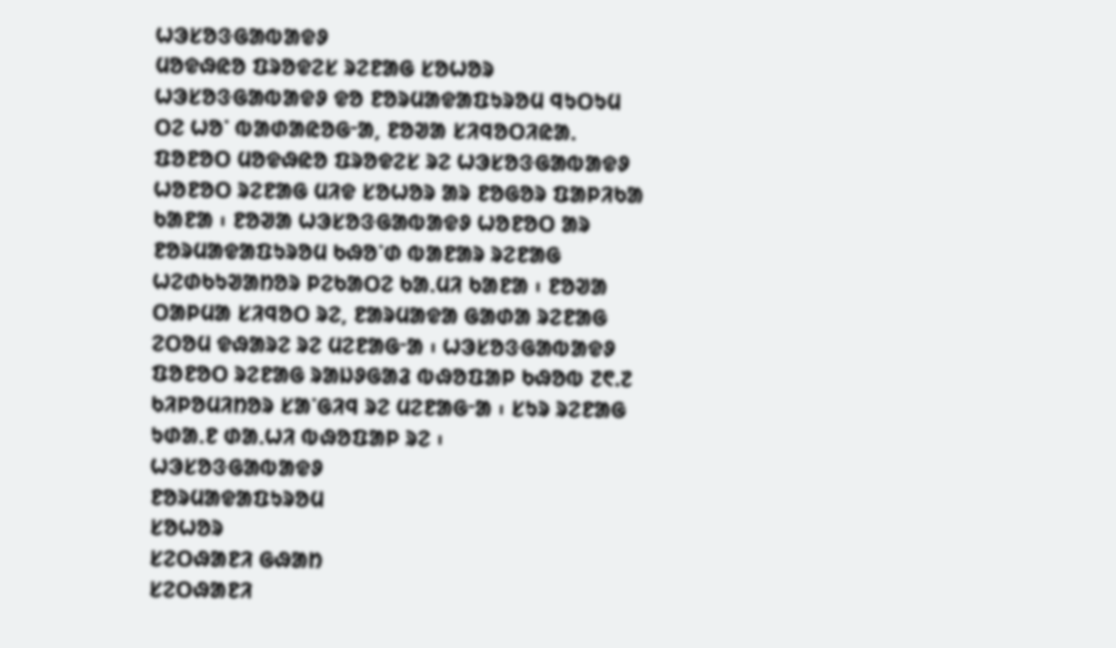ᱦᱳᱥᱚᱝᱜᱟᱵᱟᱫᱽ
ᱢᱚᱫᱷᱭᱚ ᱯᱨᱚᱫᱮᱥ ᱨᱮᱱᱟᱜ ᱥᱚᱦᱚᱨ
ᱦᱳᱥᱚᱝᱜᱟᱵᱟᱫᱽ ᱫᱚ ᱱᱚᱨᱢᱟᱫᱟᱯᱩᱨᱚᱢ ᱧᱩᱛᱩᱢ ᱛᱮ ᱦᱚᱸ ᱵᱟᱰᱟᱭᱚᱜᱼᱟ, ᱱᱚᱣᱟ ᱥᱤᱧᱚᱛᱤᱭᱟᱹ ᱯᱚᱱᱚᱛ ᱢᱚᱫᱷᱭᱚ ᱯᱨᱚᱫᱮᱥ ᱨᱮ ᱦᱳᱥᱚᱝᱜᱟᱵᱟᱫᱽ ᱦᱚᱱᱚᱛ ᱨᱮᱱᱟᱜ ᱢᱤᱫ ᱥᱚᱦᱚᱨ ᱟᱨ ᱱᱚᱜᱚᱨ ᱯᱟᱞᱤᱠᱟ ᱠᱟᱱᱟ ᱾ ᱱᱚᱣᱟ ᱦᱳᱥᱚᱝᱜᱟᱵᱟᱫᱽ ᱦᱚᱱᱚᱛ ᱟᱨ ᱱᱚᱨᱢᱟᱫᱟᱯᱩᱨᱚᱢ ᱠᱷᱚᱸᱰ ᱵᱟᱱᱟᱨ ᱨᱮᱱᱟᱜ ᱦᱮᱰᱠᱩᱣᱟᱴᱚᱨ ᱞᱮᱠᱟᱛᱮ ᱠᱟᱹᱢᱤ ᱠᱟᱱᱟ ᱾ ᱱᱚᱣᱟ ᱛᱟᱞᱢᱟ ᱥᱤᱧᱚᱛ ᱨᱮ, ᱱᱟᱨᱢᱟᱫᱟ ᱜᱟᱰᱟ ᱨᱮᱱᱟᱜ ᱮᱛᱚᱢ ᱫᱷᱟᱨᱮ ᱨᱮ ᱢᱮᱱᱟᱜᱼᱟ ᱾ ᱦᱳᱥᱚᱝᱜᱟᱵᱟᱫᱽ ᱯᱚᱱᱚᱛ ᱨᱮᱱᱟᱜ ᱨᱟᱡᱽᱜᱟᱲ ᱵᱷᱚᱯᱟᱞ ᱠᱷᱚᱵ ᱗᱖.᱗ ᱠᱤᱞᱚᱢᱤᱴᱚᱨ ᱥᱟᱸᱜᱤᱧ ᱨᱮ ᱢᱮᱱᱟᱜᱼᱟ ᱾ ᱥᱩᱨ ᱨᱮᱱᱟᱜ ᱩᱰᱟᱹᱱ ᱰᱟᱹᱦᱤ ᱵᱷᱚᱯᱟᱞ ᱨᱮ ᱾
ᱦᱳᱥᱚᱝᱜᱟᱵᱟᱫᱽ
ᱱᱚᱨᱢᱟᱫᱟᱯᱩᱨᱚᱢ
ᱥᱚᱦᱚᱨ
ᱥᱮᱛᱷᱟᱱᱤ ᱜᱷᱟᱴ
ᱥᱮᱛᱷᱟᱱᱤ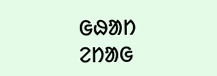ᱜᱷᱟᱴ
ᱮᱴᱟᱜ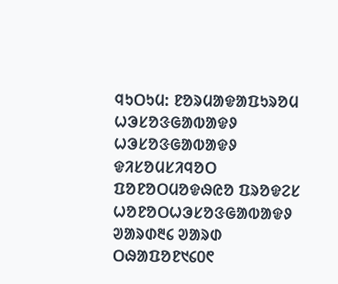ᱧᱩᱛᱩᱢ: ᱱᱚᱨᱢᱟᱫᱟᱯᱩᱨᱚᱢ
ᱦᱳᱥᱚᱝᱜᱟᱵᱟᱫᱽ
ᱦᱳᱥᱚᱝᱜᱟᱵᱟᱫᱽ
ᱫᱤᱥᱚᱢᱥᱤᱧᱚᱛ
ᱯᱚᱱᱚᱛᱢᱚᱫᱷᱭᱚ ᱯᱨᱚᱫᱮᱥ
ᱦᱚᱱᱚᱛᱦᱳᱥᱚᱝᱜᱟᱵᱟᱫᱽ
ᱣᱟᱨᱰ᱓᱔ ᱣᱟᱨᱰ
ᱛᱷᱟᱯᱚᱱ᱑᱔᱐᱖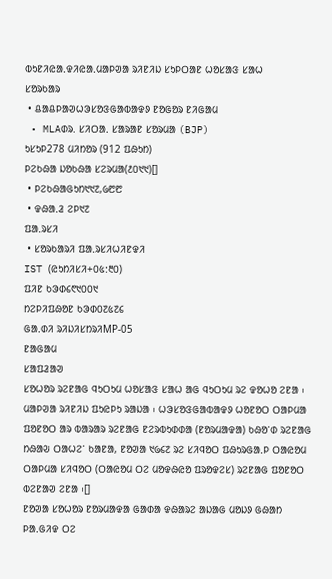ᱵᱩᱱᱤᱭᱟᱹᱫᱤᱭᱟᱹᱢᱟᱞᱣᱟ ᱨᱤᱱᱤᱡ ᱥᱩᱞᱛᱟᱱ ᱦᱚᱥᱟᱝ ᱥᱟᱦ
ᱥᱚᱨᱠᱟᱨ
 • ᱪᱟᱪᱞᱟᱣᱦᱳᱥᱚᱝᱜᱟᱵᱟᱫᱽ ᱱᱚᱜᱚᱨ ᱱᱤᱜᱟᱢ
 • MLAᱰᱨ. ᱥᱤᱛᱟᱹ ᱥᱟᱨᱟᱱ ᱥᱚᱨᱢᱟ (BJP)
ᱩᱥᱩᱞ278 ᱢᱤᱴᱚᱨ (912 ᱯᱷᱩᱴ)
ᱞᱮᱠᱷᱟ ᱡᱚᱠᱷᱟ ᱥᱮᱨᱢᱟ(᱒᱐᱑᱑)[]
 • ᱞᱮᱠᱷᱟᱜᱩᱴ᱑᱑᱗,᱙᱘᱘
 • ᱫᱷᱟᱹᱲ ᱮᱞ᱑᱗
ᱯᱟᱹᱨᱥᱤ
 • ᱥᱚᱨᱠᱟᱨᱤ ᱯᱟᱹᱨᱥᱤᱦᱤᱱᱫᱤ
IST (ᱭᱩᱴᱤᱥᱤ+᱐᱕:᱓᱐)
ᱯᱤᱱ ᱠᱳᱰ᱔᱖᱑᱐᱐᱑
ᱴᱮᱞᱤᱯᱷᱚᱱ ᱠᱳᱰ᱐᱗᱕᱗᱔
ᱜᱟᱹᱰᱤ ᱨᱤᱡᱤᱥᱴᱨᱤMP-05
ᱱᱟᱜᱟᱢ
ᱥᱟᱯᱲᱟᱣ
ᱥᱚᱦᱚᱨ ᱨᱮᱱᱟᱜ ᱧᱩᱛᱩᱢ ᱦᱚᱥᱟᱝ ᱥᱟᱦ ᱟᱜ ᱧᱩᱛᱩᱢ ᱨᱮ ᱫᱚᱦᱚ ᱮᱱᱟ ᱾ ᱢᱟᱞᱣᱟ ᱨᱤᱱᱤᱡ ᱯᱩᱭᱞᱩ ᱨᱟᱡᱟ ᱾ ᱦᱳᱥᱚᱝᱜᱟᱵᱟᱫᱽ ᱦᱚᱱᱚᱛ ᱛᱟᱞᱢᱟ ᱯᱚᱱᱚᱛ ᱟᱨ ᱵᱟᱨᱟᱨ ᱨᱮᱱᱟᱜ ᱱᱮᱨᱵᱩᱰᱰᱟ (ᱱᱚᱨᱢᱟᱫᱟ) ᱠᱷᱚᱸᱰ ᱨᱮᱱᱟᱜ ᱴᱷᱟᱶ ᱛᱟᱦᱮᱸ ᱠᱟᱱᱟ, ᱱᱚᱣᱟ ᱑᱙᱔᱗ ᱨᱮ ᱥᱤᱧᱚᱛ ᱯᱷᱩᱨᱜᱟᱹᱞ ᱛᱟᱭᱚᱢ ᱛᱟᱞᱢᱟ ᱥᱤᱧᱚᱛ (ᱛᱟᱭᱚᱢ ᱛᱮ ᱢᱚᱫᱷᱭᱚ ᱯᱨᱚᱫᱮᱥ) ᱨᱮᱱᱟᱜ ᱯᱚᱱᱚᱛ ᱵᱮᱱᱟᱣ ᱮᱱᱟ ᱾[]
ᱱᱚᱣᱟ ᱥᱚᱦᱚᱨ ᱱᱚᱨᱢᱟᱫᱟ ᱜᱟᱰᱟ ᱫᱷᱟᱨᱮ ᱟᱡᱟᱜ ᱢᱚᱡᱽ ᱜᱷᱟᱴ ᱞᱟᱹᱜᱤᱫ ᱛᱮ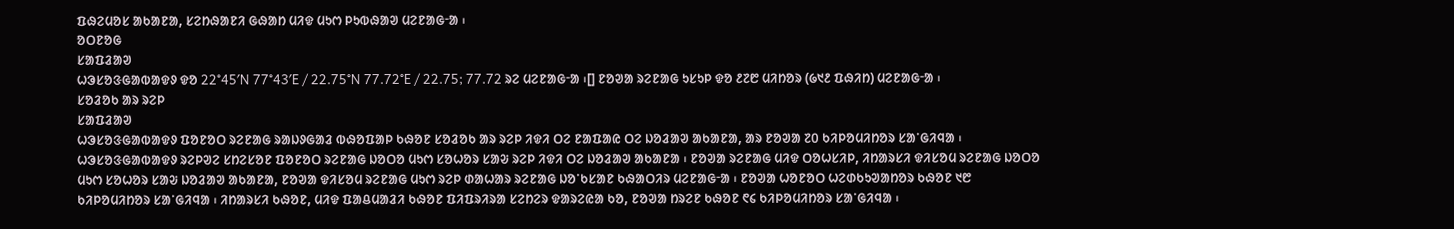ᱯᱷᱮᱢᱚᱥ ᱟᱠᱟᱱᱟ, ᱥᱮᱴᱷᱟᱱᱤ ᱜᱷᱟᱴ ᱢᱤᱫ ᱢᱩᱬ ᱞᱩᱵᱷᱟᱣ ᱢᱮᱱᱟᱜᱼᱟ ᱾
ᱚᱛᱱᱚᱜ
ᱥᱟᱯᱲᱟᱣ
ᱦᱳᱥᱚᱝᱜᱟᱵᱟᱫᱽ ᱫᱚ 22°45′N 77°43′E / 22.75°N 77.72°E / 22.75; 77.72 ᱨᱮ ᱢᱮᱱᱟᱜᱼᱟ ᱾[] ᱱᱚᱣᱟ ᱨᱮᱱᱟᱜ ᱩᱥᱩᱞ ᱫᱚ ᱒᱗᱘ ᱢᱤᱴᱚᱨ (᱙᱑᱒ ᱯᱷᱤᱴ) ᱢᱮᱱᱟᱜᱼᱟ ᱾
ᱥᱚᱲᱚᱠ ᱟᱨ ᱨᱮᱞ
ᱥᱟᱯᱲᱟᱣ
ᱦᱳᱥᱚᱝᱜᱟᱵᱟᱫᱽ ᱯᱚᱱᱚᱛ ᱨᱮᱱᱟᱜ ᱨᱟᱡᱽᱜᱟᱲ ᱵᱷᱚᱯᱟᱞ ᱠᱷᱚᱱ ᱥᱚᱲᱚᱠ ᱟᱨ ᱨᱮᱞ ᱤᱫᱤ ᱛᱮ ᱱᱟᱯᱟᱭ ᱛᱮ ᱡᱚᱲᱟᱣ ᱟᱠᱟᱱᱟ, ᱟᱨ ᱱᱚᱣᱟ ᱗᱐ ᱠᱤᱞᱚᱢᱤᱴᱚᱨ ᱥᱟᱸᱜᱤᱧᱟ ᱾ ᱦᱳᱥᱚᱝᱜᱟᱵᱟᱫᱽ ᱨᱮᱞᱣᱮ ᱥᱴᱮᱥᱚᱱ ᱯᱚᱱᱚᱛ ᱨᱮᱱᱟᱜ ᱡᱚᱛᱚ ᱢᱩᱬ ᱥᱚᱦᱚᱨ ᱥᱟᱶ ᱨᱮᱞ ᱤᱫᱤ ᱛᱮ ᱡᱚᱲᱟᱣ ᱟᱠᱟᱱᱟ ᱾ ᱱᱚᱣᱟ ᱨᱮᱱᱟᱜ ᱢᱤᱫ ᱛᱚᱦᱥᱤᱞ, ᱤᱴᱟᱨᱥᱤ ᱫᱤᱥᱚᱢ ᱨᱮᱱᱟᱜ ᱡᱚᱛᱚ ᱢᱩᱬ ᱥᱚᱦᱚᱨ ᱥᱟᱶ ᱡᱚᱲᱟᱣ ᱟᱠᱟᱱᱟ, ᱱᱚᱣᱟ ᱫᱤᱥᱚᱢ ᱨᱮᱱᱟᱜ ᱢᱩᱬ ᱨᱮᱞ ᱰᱟᱦᱟᱨ ᱨᱮᱱᱟᱜ ᱡᱚᱸᱠᱥᱟᱱ ᱠᱷᱟᱛᱤᱨ ᱢᱮᱱᱟᱜᱼᱟ ᱾ ᱱᱚᱣᱟ ᱦᱚᱱᱚᱛ ᱦᱮᱰᱠᱩᱣᱟᱴᱚᱨ ᱠᱷᱚᱱ ᱑᱘ ᱠᱤᱞᱚᱢᱤᱴᱚᱨ ᱥᱟᱸᱜᱤᱧᱟ ᱾ ᱤᱴᱟᱨᱥᱤ ᱠᱷᱚᱱ, ᱢᱤᱫ ᱯᱟᱪᱢᱟᱲᱤ ᱠᱷᱚᱱ ᱯᱤᱯᱨᱤᱨᱟ ᱥᱮᱴᱮᱨ ᱫᱟᱨᱮᱭᱟ ᱠᱚ, ᱱᱚᱣᱟ ᱴᱨᱮᱱ ᱠᱷᱚᱱ ᱖᱔ ᱠᱤᱞᱚᱢᱤᱴᱚᱨ ᱥᱟᱸᱜᱤᱧᱟ ᱾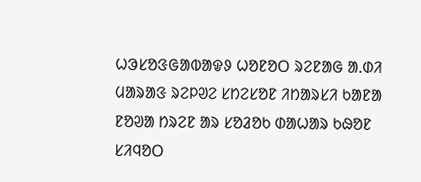ᱦᱳᱥᱚᱝᱜᱟᱵᱟᱫᱽ ᱦᱚᱱᱚᱛ ᱨᱮᱱᱟᱜ ᱟᱹᱰᱤ ᱢᱟᱨᱟᱝ ᱨᱮᱞᱣᱮ ᱥᱴᱮᱥᱚᱱ ᱤᱴᱟᱨᱥᱤ ᱠᱟᱱᱟ ᱱᱚᱣᱟ ᱴᱨᱮᱱ ᱟᱨ ᱥᱚᱲᱚᱠ ᱰᱟᱦᱟᱨ ᱠᱷᱚᱱ ᱥᱤᱧᱚᱛ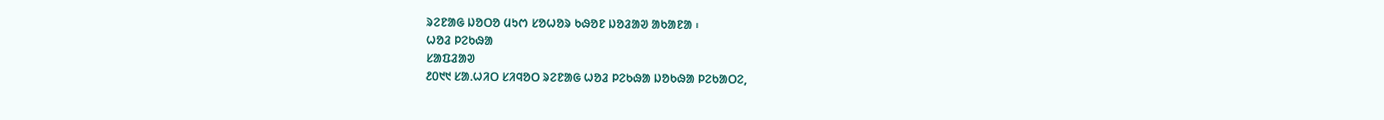ᱨᱮᱱᱟᱜ ᱡᱚᱛᱚ ᱢᱩᱬ ᱥᱚᱦᱚᱨ ᱠᱷᱚᱱ ᱡᱚᱲᱟᱣ ᱟᱠᱟᱱᱟ ᱾
ᱦᱚᱲ ᱞᱮᱠᱷᱟ
ᱥᱟᱯᱲᱟᱣ
᱒᱐᱑᱑ ᱥᱟᱹᱦᱤᱛ ᱥᱤᱧᱚᱛ ᱨᱮᱱᱟᱜ ᱦᱚᱲ ᱞᱮᱠᱷᱟ ᱡᱚᱠᱷᱟ ᱞᱮᱠᱟᱛᱮ,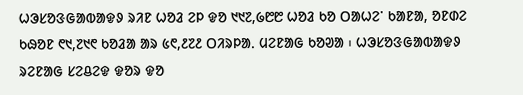ᱦᱳᱥᱚᱝᱜᱟᱵᱟᱫᱽ ᱨᱤᱱ ᱦᱚᱲ ᱮᱞ ᱫᱚ ᱑᱑᱗,᱙᱘᱘ ᱦᱚᱲ ᱠᱚ ᱛᱟᱦᱮᱸ ᱠᱟᱱᱟ, ᱚᱱᱰᱮ ᱠᱷᱚᱱ ᱖᱑,᱗᱑᱖ ᱠᱚᱲᱟ ᱟᱨ ᱕᱖,᱒᱗᱒ ᱛᱤᱨᱞᱟᱹ ᱢᱮᱱᱟᱜ ᱠᱚᱣᱟ ᱾ ᱦᱳᱥᱚᱝᱜᱟᱵᱟᱫᱽ ᱨᱮᱱᱟᱜ ᱥᱮᱪᱮᱫ ᱫᱚᱨ ᱫᱚ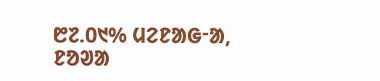᱘᱗.᱐᱑% ᱢᱮᱱᱟᱜᱼᱟ, ᱱᱚᱣᱟ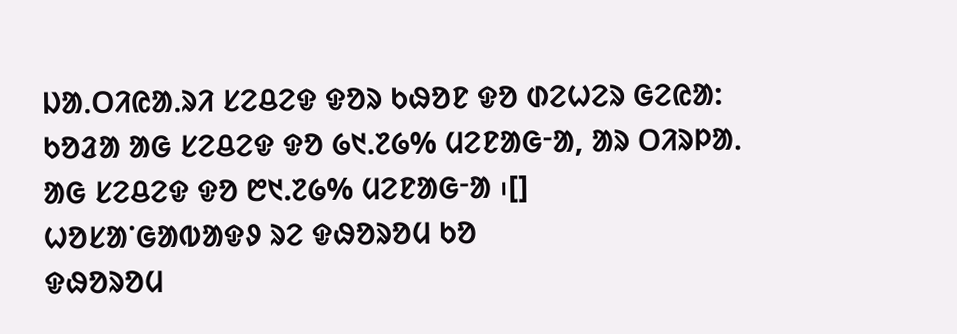ᱡᱟᱹᱛᱤᱭᱟᱹᱨᱤ ᱥᱮᱪᱮᱫ ᱫᱚᱨ ᱠᱷᱚᱱ ᱫᱚ ᱰᱮᱦᱮᱨ ᱜᱮᱭᱟ: ᱠᱚᱲᱟ ᱟᱜ ᱥᱮᱪᱮᱫ ᱫᱚ ᱙᱑.᱗᱙% ᱢᱮᱱᱟᱜᱼᱟ, ᱟᱨ ᱛᱤᱨᱞᱟᱹ ᱟᱜ ᱥᱮᱪᱮᱫ ᱫᱚ ᱘᱑.᱗᱙% ᱢᱮᱱᱟᱜᱼᱟ ᱾[]
ᱦᱚᱥᱟᱸᱜᱟᱵᱟᱫᱽ ᱨᱮ ᱫᱷᱚᱨᱚᱢ ᱠᱚ
ᱫᱷᱚᱨᱚᱢ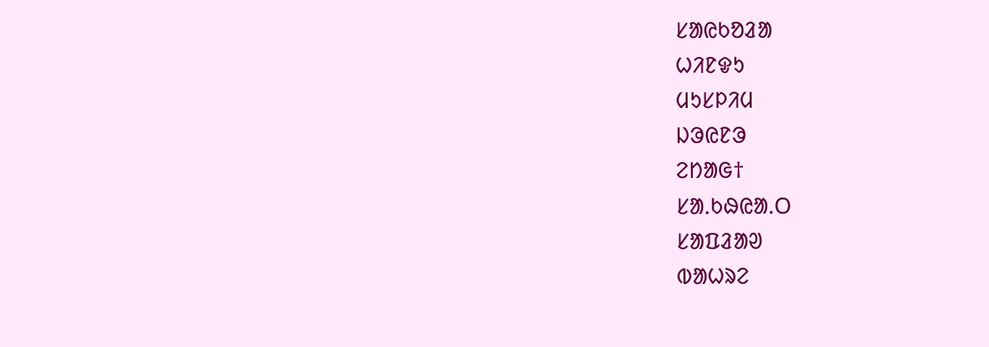ᱥᱟᱭᱠᱚᱲᱟ
ᱦᱤᱱᱫᱩ
ᱢᱩᱥᱞᱤᱢ
ᱡᱳᱭᱱᱳ
ᱮᱴᱟᱜ†
ᱥᱟᱹᱠᱷᱭᱟᱹᱛ
ᱥᱟᱯᱲᱟᱣ
ᱵᱟᱦᱨᱮ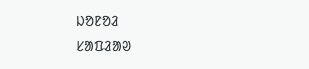ᱡᱚᱱᱚᱲ
ᱥᱟᱯᱲᱟᱣ